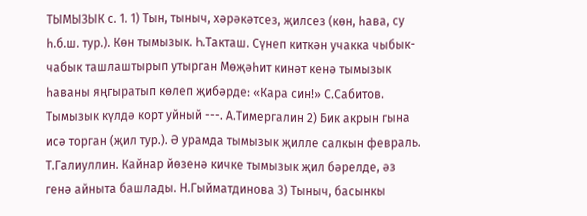ТЫМЫЗЫК с. 1. 1) Тын, тыныч, хәрәкәтсез, җилсез (көн, һава, су һ.б.ш. тур.). Көн тымызык. Һ.Такташ. Сүнеп киткән учакка чыбык-чабык ташлаштырып утырган Мөҗәһит кинәт кенә тымызык һаваны яңгыратып көлеп җибәрде: «Кара син!» С.Сабитов. Тымызык күлдә корт уйный ---. А.Тимергалин 2) Бик акрын гына исә торган (җил тур.). Ә урамда тымызык җилле салкын февраль. Т.Галиуллин. Кайнар йөзенә кичке тымызык җил бәрелде, әз генә айныта башлады. Н.Гыйматдинова 3) Тыныч, басынкы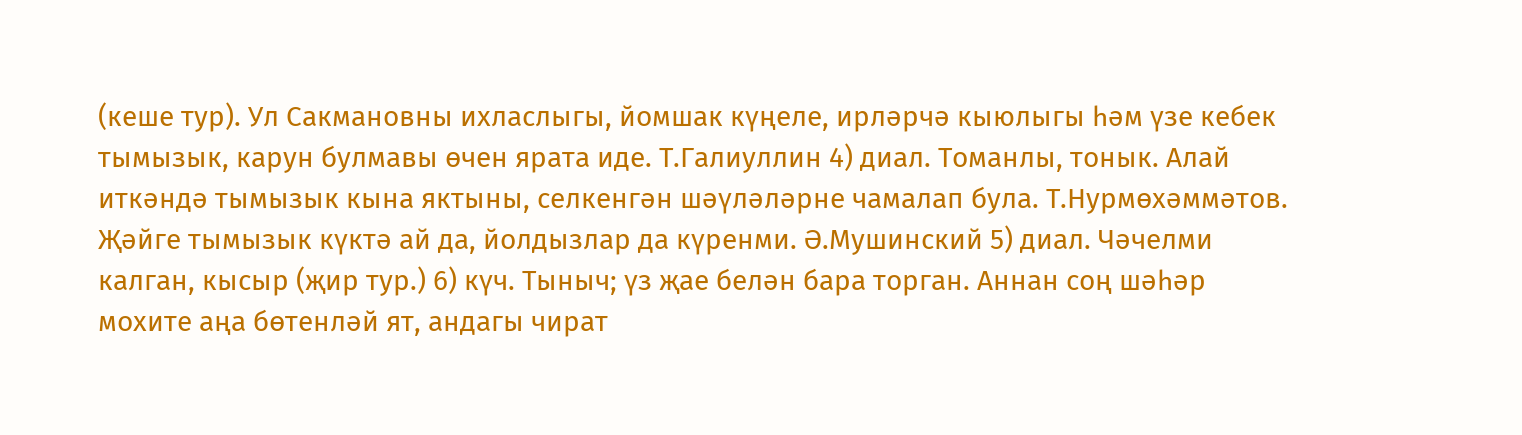(кеше тур). Ул Сакмановны ихласлыгы, йомшак күңеле, ирләрчә кыюлыгы һәм үзе кебек тымызык, карун булмавы өчен ярата иде. Т.Галиуллин 4) диал. Томанлы, тонык. Алай иткәндә тымызык кына яктыны, селкенгән шәүләләрне чамалап була. Т.Нурмөхәммәтов. Җәйге тымызык күктә ай да, йолдызлар да күренми. Ә.Мушинский 5) диал. Чәчелми калган, кысыр (җир тур.) 6) күч. Тыныч; үз җае белән бара торган. Аннан соң шәһәр мохите аңа бөтенләй ят, андагы чират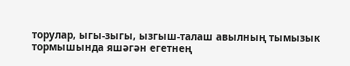торулар, ыгы-зыгы, ызгыш-талаш авылның тымызык тормышында яшәгән егетнең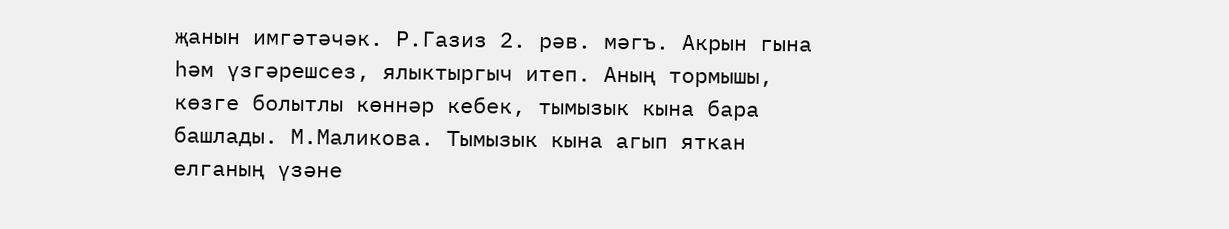җанын имгәтәчәк. Р.Газиз 2. рәв. мәгъ. Акрын гына һәм үзгәрешсез, ялыктыргыч итеп. Аның тормышы, көзге болытлы көннәр кебек, тымызык кына бара башлады. М.Маликова. Тымызык кына агып яткан елганың үзәне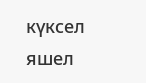күксел яшел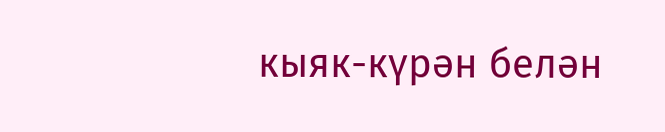кыяк-күрән белән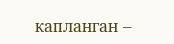капланган –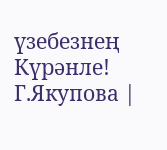үзебезнең Күрәнле! Г.Якупова |